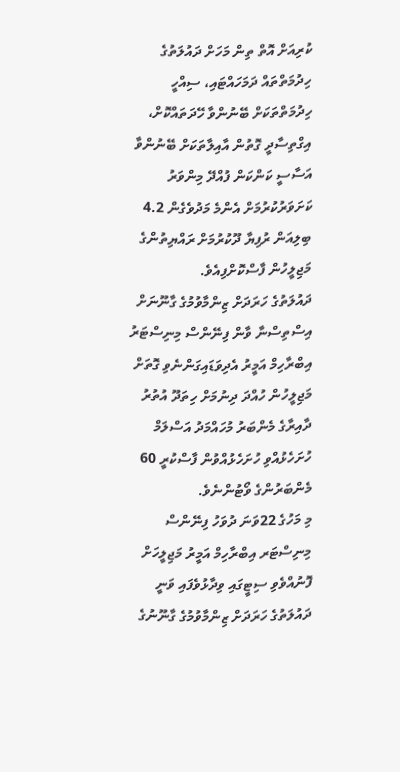ކުރިއަށް އޮތް ތިން މަހަށް ދައުލަތުގެ ހިދުމަތްތައް ދަމަހައްޓައި، ސިއްހީ ހިދުމަތްތަކަށް ބޭނުންވާ ހޭދަތައްކޮށް، އިގްތިސާދީ ގޮތުން އާއިލާތަކަށް ބޭނުންވާ އަސާސީ ކަންކަން ފުއްދޭ މިންވަރު ކަށަވަރުކުރުމަށް އެންމެ މަދުވެގެން 4.2 ބިލިއަން ރުފިޔާ ދޫކުރުމަށް ރައްޔިތުންގެ މަޖިލީހުން ފާސްކޮށްފިއެވެ.
ދައުލަތުގެ ހަރަދަށް ޒިންމާވުމުގެ ގާނޫނަށް އިސްތިސްނާ ވާން ފިނޭންސް މިނިސްޓަރު އިބްރާހިމް އަމީރު އެދިވަޑައިގަންނެވި ގޮތަށް މަޖިލީހުން ހުއްދަ ދިނުމަށް ހިތަދޫ އުތުރު ދާއިރާގެ މެންބަރު މުހައްމަދު އަސްލަމް ހުށަހެޅުއްވި ހުށަހެޅުއްވުން ފާސްކުރީ 60 މެންބަރުންގެ ވޯޓުންނެވެ.
މި މަހުގެ 22ވަނަ ދުވަހު ފިނޭންސް މިނިސްޓަރ އިބްރާހިމް އަމީރު މަޖިލީހަށް ފޮނުއްވެވި ސިޓީގައި ވިދާޅުވެފައި ވަނީ ދައުލަތުގެ ހަރަދަށް ޒިންމާވުމުގެ ގާނޫނުގެ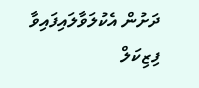ދަށުން އެކުލަވާލައިފައިވާ ފިޒިކަލް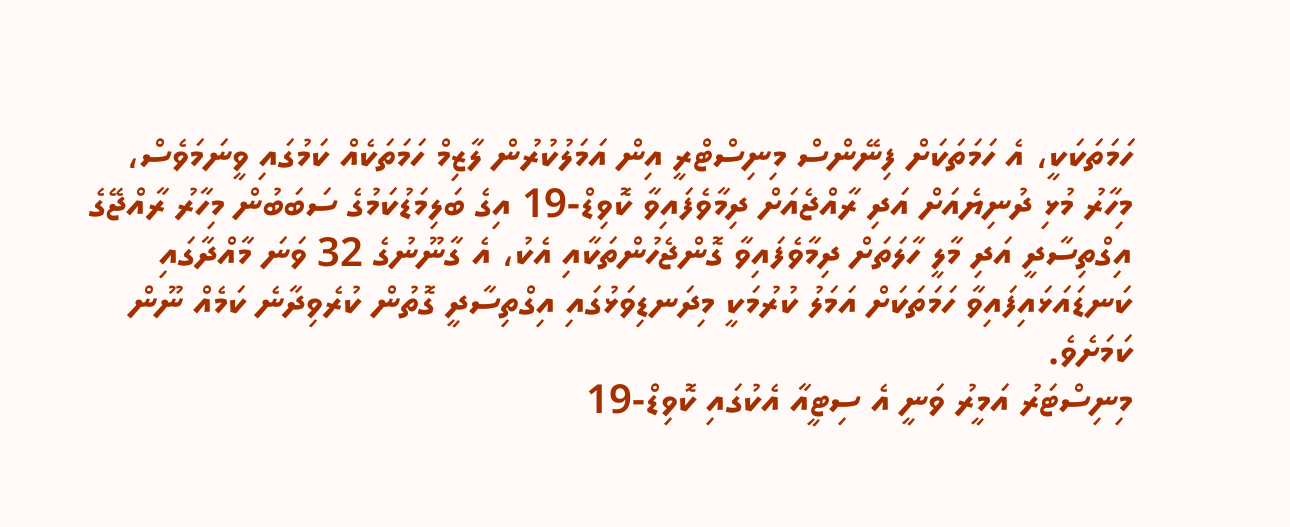ހަމަތަކަކީ، އެ ހަމަތަކަށް ފިނޭންސް މިނިސްޓްރީ އިން އަމަލުކުރުން ލާޒިމް ހަމަތަކެއް ކަމުގައި ވީނަމަވެސް، މިހާރު މުޅި ދުނިޔެއަށް އަދި ރާއްޖެއަށް ދިމާވެފައިވާ ކޮވިޑް-19 އިގެ ބަލިމަޑުކަމުގެ ސަބަބުން މިހާރު ރާއްޖޭގެ އިގްތިސާދީ އަދި މާލީ ހާލަތަށް ދިމާވެފައިވާ ގޮންޖެހުންތަކާއި އެކު، އެ ގާނޫނުގެ 32 ވަނަ މާއްދާގައި ކަނޑައަޅައިފައިވާ ހަމަތަކަށް އަމަލު ކުރުމަކީ މިދަނޑިވަޅުގައި އިގްތިސާދީ ގޮތުން ކުރެވިދާނެ ކަމެއް ނޫން ކަމަށެވެ.
މިނިސްޓަރު އަމީރު ވަނީ އެ ސިޓީއާ އެކުގައި ކޮވިޑް-19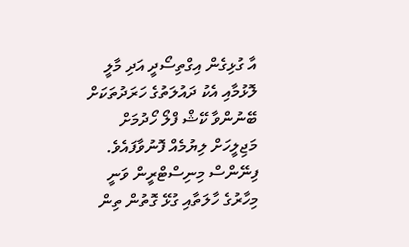އާ ގުޅިގެން އިގްތިސޯދީ އަދި މާލީ ލޮޅުމާއި އެކު ދައުލަތުގެ ހަރަދުތަކަށް ބޭނުންވާ ކޭޝް ފްލޯ ހޯދުމަށް މަޖިލީހަށް ލިޔުމެއް ފޮނުވާފައެވެ. ފިނޭންސް މިނިސްޓްރީން ވަނީ މިހާރުގެ ހާލަތާއި ގުޅޭ ގޮތުން ތިން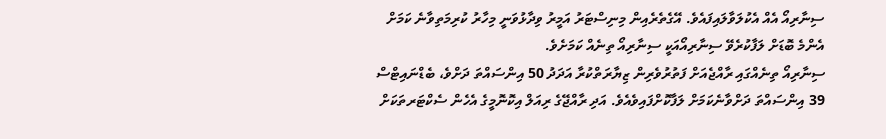ސިނާރިއޯ އެއް އެކުލަވާލައިފައެވެ. އޭގެތެރެއިން މިނިސްޓަރު އަމީރު ވިދާޅުވަނީ މިހާރު ކުރިމަތިވާނެ ކަމަށް އެންމެ ބޮޑަށް ލަފާކުރެވޭ ސިނާރިއޯއަކީ ސިނާރިއޯ ތިނެއް ކަމަށެވެ.
ސިނާރިއޯ ތިނެއްގައި ރާއްޖެއަށް ފަތުރުވެރިން ޒިޔާރަތްކުރާ އަދަދު 50 އިންސައްތަ ދަށްވެ، ބެޑްނައިޓްސް 39 އިންސައްތަ ދަށްވާނެކަމަށް ލަފާކޮށްފައިވެއެވެ. އަދި ރާއްޖޭގެ ރިއަލް އިކޮނޮމީގެ އެހެން ސެކްޓަރތަކަށް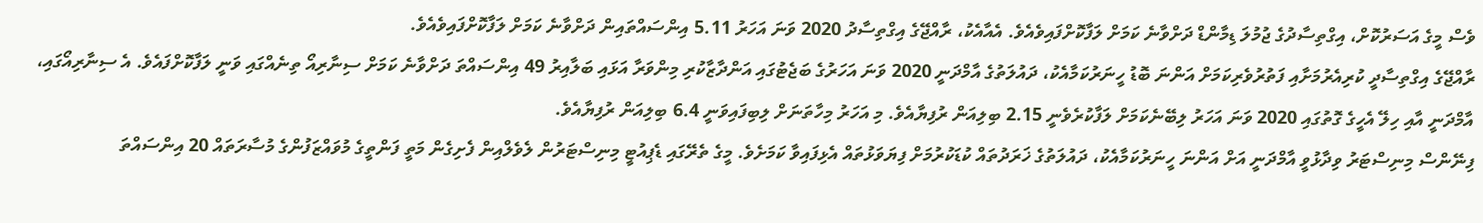ވެސް މީގެ އަސަރުކޮށް، އިގްތިސާދުގެ ޖުމުލަ ޑިމާންޑް ދަށްވާނެ ކަމަށް ލަފާކޮށްފައިވެއެވެ. އެއާއެކު، ރާއްޖޭގެ އިގްތިސާދު 2020 ވަނަ އަހަރު 5.11 އިންސައްތައިން ދަށްވާނެ ކަމަށް ލަފާކޮށްފައިވެއެވެ.
ރާއްޖޭގެ އިގްތިސާދީ ކުރިއެރުމަށާއި ފަތުރުވެރިކަމަށް އަންނަ ބޮޑު ހީނަރުކަމާއެކު، ދައުލަތުގެ އާމްދަނީ 2020 ވަނަ އަހަރުގެ ބަޖެޓުގައި އަންދާޒާކުރި މިންވަރާ އަޅައި ބަލާއިރު 49 އިންސައްތަ ދަށްވާނެ ކަމަށް ސިނާރިއޯ ތިނެއްގައި ވަނީ ލަފާކޮށްފައެވެ. އެ ސިނާރިއޯގައި، އާމްދަނީ އާއި ހިލޭ އެހީގެ ގޮތުގައި 2020 ވަނަ އަހަރު ލިބޭނެކަމަށް ލަފާކުރެވެނީ 2.15 ބިލިއަން ރުފިޔާއެވެ. މި އަހަރު މިހާތަނަށް ލިބިފައިވަނީ 6.4 ބިލިއަން ރުފިޔާއެވެ.
ފިނޭންސް މިނިސްޓަރު ވިދާޅުވީ އާމްދަނީ އަށް އަންނަ ހީނަރުކަމާއެކު، ދައުލަތުގެ ޚަރަދުތައް ކުޑަކުރުމަށް ފިޔަވަޅުތައް އެޅިފައިވާ ކަމަށެވެ. މީގެ ތެރޭގައި ޑެޕިއުޓީ މިނިސްޓަރުން ލެވެލްއިން ފެށިގެން މަތީ ފަންތީގެ މުވައްޒަފުންގެ މުސާރަތައް 20 އިންސައްތަ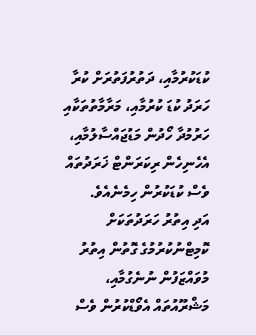ކުޑަކުރުމާއި، ދަތުރުފަތުރަށް ކުރާ ހަރަދު ކުޑަ ކުރުމާއި، މަރާމާތުތަކާއި ހަރުމުދާ ހޯދުން މަޑުޖައްސާލުމާއި، އެހެނިހެން ރިކަރަންޓް ޚަރަދުތައް ވެސް ކުޑަކުރުން ހިމެނެއެވެ.
އަދި އިތުރު ހަރަދުތަކަށް ކޮމިޓްނުކުރުމުގެ ގޮތުން އިތުރު މުވައްޒަފުން ނުނެގުމާއި، މަޝްރޫއުތައް އެވޯޑްކުރުން ވެސް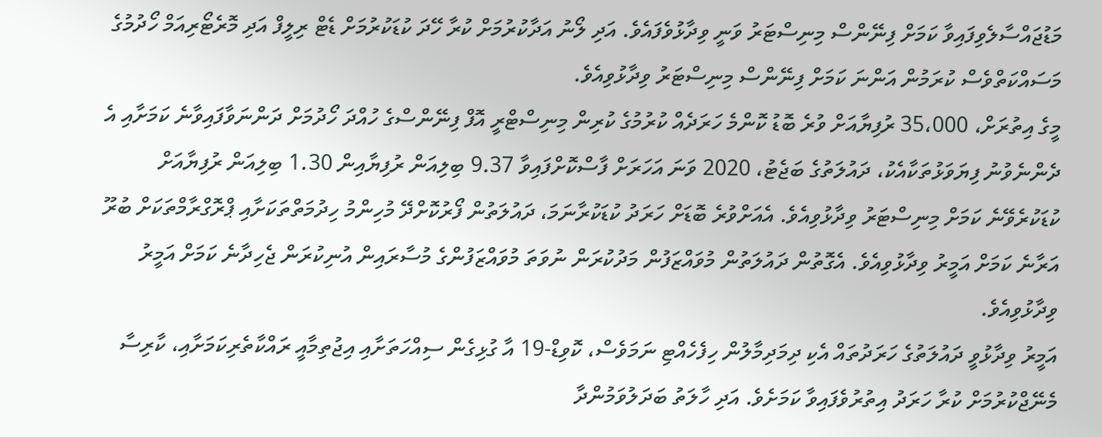މަޑުޖައްސާލެވިފައިވާ ކަމަށް ފިނޭންސް މިނިސްޓަރު ވަނީ ވިދާޅުވެފައެވެ. އަދި ލޯނު އަދާކުރުމަށް ކުރާ ހޭދަ ކުޑަކުރުމަށް ޑެޓް ރިލީފް އަދި މޮރެޓޯރިއަމް ހޯދުމުގެ މަސައްކަތްވެސް ކުރަމުން އަންނަ ކަމަށް ފިނޭންސް މިނިސްޓަރު ވިދާޅުވިއެވެ.
މީގެ އިތުރަށް، 35،000 ރުފިޔާއަށް ވުރެ ބޮޑު ކޮންމެ ހަރަދެއް ކުރުމުގެ ކުރިން މިނިސްޓްރީ އޮފް ފިނޭންސްގެ ހުއްދަ ހޯދުމަށް ދަންނަވާފައިވާނެ ކަމަށާއި އެ ދެންނެވުނު ފިޔަވަޅުތަކާއެކު، ދައުލަތުގެ ބަޖެޓު، 2020 ވަނަ އަހަރަށް ފާސްކޮށްފައިވާ 9.37 ބިލިއަން ރުފިޔާއިން 1.30 ބިލިއަން ރުފިޔާއަށް ކުޑަކުރެވޭނެ ކަމަށް މިނިސްޓަރު ވިދާޅުވިއެވެ. އެއަށްވުރެ ބޮޑަށް ހަރަދު ކުޑަކުރާނަމަ، ދައުލަތުން ފޯރުކޮށްދޭ މުހިންމު ހިދުމަތްތަކަށާއި ޕްރޮގްރާމްތަކަށް ބުރޫ އަރާނެ ކަމަށް އަމީރު ވިދާޅުވިއެވެ. އެގޮތުން ދައުލަތުން މުވައްޒަފުން މަދުކުރަން ނުވަތަ މުވައްޒަފުންގެ މުސާރައިން އުނިކުރަން ޖެހިދާނެ ކަމަށް އަމީރު ވިދާޅުވިއެވެ.
އަމީރު ވިދާޅުވީ ދައުލަތުގެ ހަރަދުތައް އެކި ދިމަދިމާލުން ހިފެހެއްޓި ނަމަވެސް، ކޮވިޑް-19 އާ ގުޅިގެން ސިއްހަތަށާއި އިޖުތިމާއީ ރައްކާތެރިކަމަށާއި، ކާރިސާ މެނޭޖްކުރުމަށް ކުރާ ހަރަދު އިތުރުވެފައިވާ ކަމަށެވެ. އަދި ހާލަތު ބަދަލުވަމުންދާ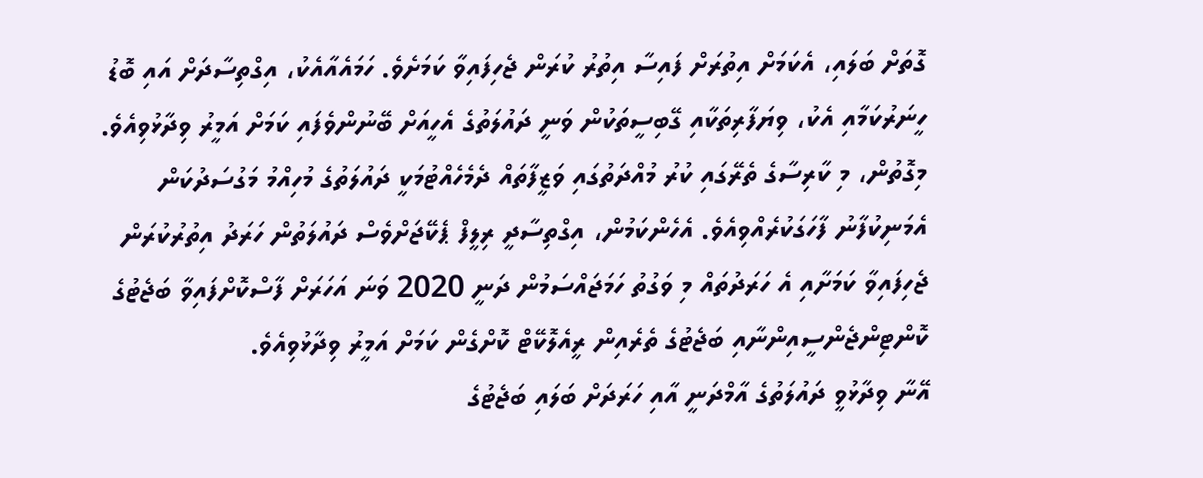ގޮތަށް ބަލައި، އެކަމަށް އިތުރަށް ފައިސާ އިތުރު ކުރަން ޖެހިފައިވާ ކަމަށެވެ. ހަމައެއާއެކު، އިގްތިސާދަށް އައި ބޮޑު ހީނަރުކަމާއި އެކު، ވިޔަފާރިތަކާއި ގޭބިސީތަކުން ވަނީ ދައުލަތުގެ އެހީއަށް ބޭނުންވެފައި ކަމަށް އަމީރު ވިދާޅުވިއެވެ. މިގޮތުން، މި ކާރިސާގެ ތެރޭގައި ކުރު މުއްދަތުގައި ވަޒީފާތައް ދެމެހެއްޓުމަކީ ދައުލަތުގެ މުހިއްމު މަގުސަދުކަން އެމަނިކުފާނު ފާހަގަކުރެއްވިއެވެ. އެހެންކަމުން، އިގްތިސާދީ ރިލީފް ޕެކޭޖަށްވެސް ދައުލަތުން ހަރަދު އިތުރުކުރަން ޖެހިފައިވާ ކަމަށާއި އެ ހަރަދުތައް މި ވަގުތު ހަމަޖައްސަމުން ދަނީ 2020 ވަނަ އަހަރަށް ފާސްކޮށްފައިވާ ބަޖެޓުގެ ކޮންޓިންޖެންސީއިންނާއި ބަޖެޓުގެ ތެރެއިން ރީއެލޮކޭޓް ކޮށްގެން ކަމަށް އަމީރު ވިދާޅުވިއެވެ.
އޭނާ ވިދާޅުވީ ދައުލަތުގެ އާމްދަނީ އާއި ހަރަދަށް ބަލައި ބަޖެޓުގެ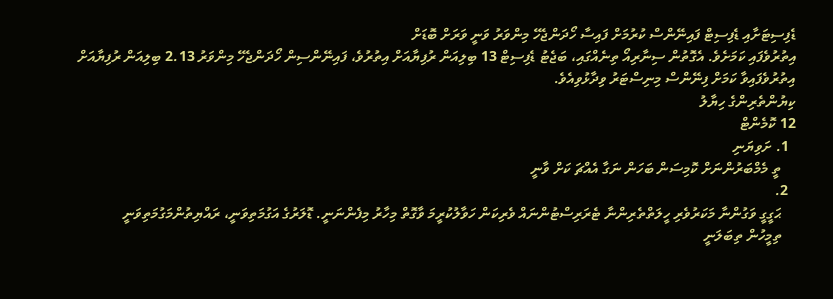ޑެފިސިޓަށާއި ޑެފިސިޓް ފައިނޭންސް ކުރުމަށް ފައިސާ ހޯދަންޖެހޭ މިންވަރު ވަނީ ވަރަށް ބޮޑަށް
އިތުރުވެފައި ކަމަށެވެ. އެގޮތުން ސިނާރިއޯ ތިނެއްގައި، ބަޖެޓު ޑެފިސިޓް 13 ބިލިއަން ރުފިޔާއަށް އިތުރުވެ، ފައިނޭންސިން ހޯދަންޖެހޭ މިންވަރު 2.13 ބިލިއަން ރުފިޔާއަށް އިތުރުވެފައިވާ ކަމަށް ފިނޭންސް މިނިސްޓަރު ވިދާޅުވިއެވެ.
ކިޔުންތެރިންގެ ހިޔާލު
12 ކޮމެންޓް
  1. ށަވިޔަނި
    ތީ މެމްބަރުންނަށް ކޮމިސަން ބަހަން ނަގާ އެއްޗަ ކަށް ވާނީ
  2.
    ޙަގީގީ ވަގުންނާ މަކަރުވެރި ހީލަތްތެރިންނާ ޓެރަރިސްޓުންނައް ވެރިކަން ހަވާލުކުރީމަ ވާގޮތް މިހާރު މިފެންނަނީ. ޑޮލަރުގެ އަގުމަތިވަނީ، ރައްޔިތުންމަގުމަތިވަނީ
    ތިމީހުން ތިބަލަނީ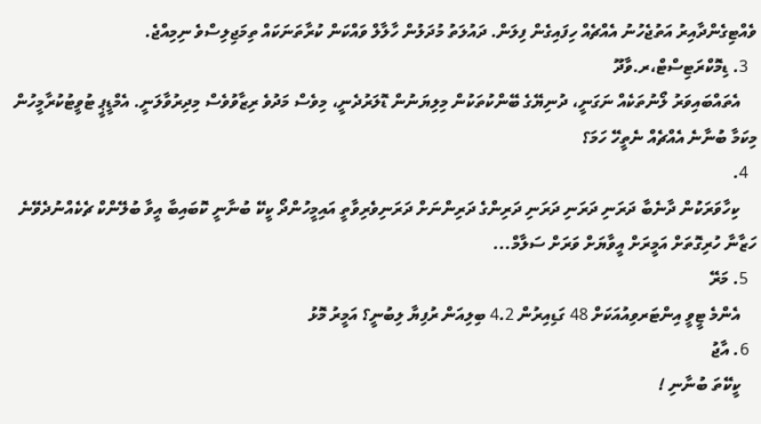ވެއްޓިގެންދާއިރު އަތުޖެހުނު އެއްޗެއް ހިފައިގެން ފިލަން. ދައުލަތު މުދަލުން ހާލާލް ވައްކަން ކުރާތަނަކައް ތިމަޖިލިސްވެ ނިމިއްޖެ.
  3. ޑިމޮކްރަޓިސްޓް،ރ.ވާދޫ
    އެތައްބައިވަރު ލޯނުތަކެއް ނަގަނީ، ދުނިޔޭގެ ބޭންކުތަކުން މިލިޔަނުން ޑޮލަރުދެނީ، މިވެސް މަދުވެ ރިޒާވުވެސް މިދިރުވާލަނީ. އެމްޑީޕީ ޓުވީޓުކުރާމީހުން މިކަމާ ބުނާނެ އެއްޗެއް ނެތީހޭ ހަމަ؟
  4.
    ކިހާވަރަކުން ދާނެބާ ދަރަނި ދަރަނި ދަރަނި ދަރިންގެ ދަރިންނަށް ދަރަނިވެރިވާތީ އައިމީހުންދޯ ކީކޭ ބުނާނީ ކޮބައިބާ އީވާ ބުލޭންކް ޗެކެއްނުދެވޭނެ ހަޒާނާ ހުރިގޮތަށް އަމީރަށް އީވާޔަށް ވަރަށް ސަލާމް...
  5. މަރޭ
    އެންމެ ޓީވީ އިންޓަރވިއުއަކަށް 48 ގަޑިއިރުން 4.2 ބިލިއަން ރުފިޔާ ލިބުނީ؟ އަމީރު މޮޅު
  6. އާޖު
    ކީކޭތަ ބުނާނި !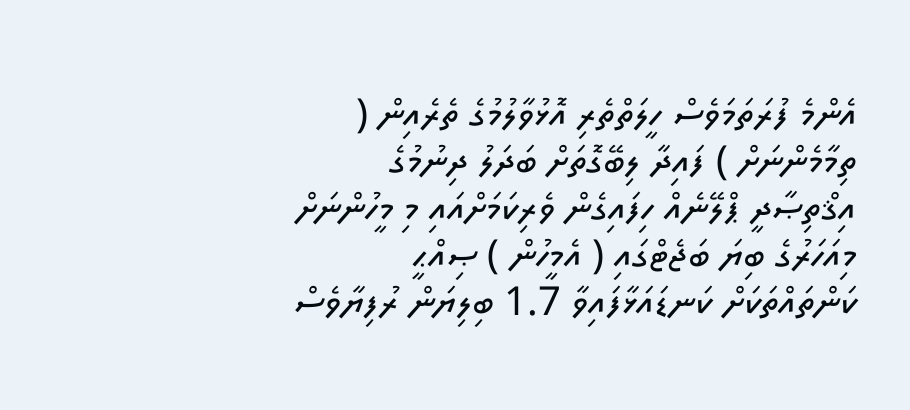އެންމެ ފުރަތަމަވެސް ހީލަތްތެރި އޮޅުވާލުމުގެ ތެރެއިން ( ތިމާމެންނަށް ) ފައިދާ ލިބޭގޮތަށް ބަދަލު ދިނުމުގެ އިޤްތިޞާދީ ޕްލޭނެއް ހިފައިގެން ވެރިކަމަށްއައި މި މީހުންނަށް މިއަހަރުގެ ބިޔަ ބަޖެޓްގައި ( އެމީހުން ) ޞިއްޙީ ކަންތައްތަކަށް ކަނޑައަޅާފައިވާ 1.7 ބިލިޔަން ރުފިޔާވެސް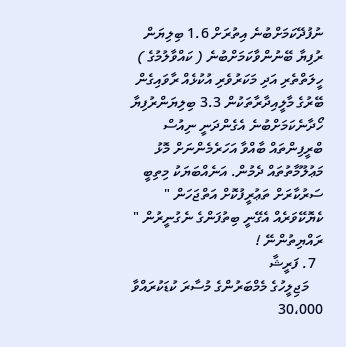ނުފުދޭކަމަށްބުނެ އިތުރަށް 1.6 ބިލިޔަން ރުފިޔާ ބޭނުންވާކަމަށްބުނެ ( ކައްވާލުމުގެ ) ހީލަތްތެރި އަދި މަކަރުވެރި އުކުޅެއް ރާވައިގެން ބޭރުގެ މާލީއިދާރާތަކުން 3.3 ބިލިޔަންރުފިޔާ ހޯދާނެކަމަށްބުނެ އެގެންދަނީ ނިއުސް ބްރީފިންތައް ބާއްވާ އަހަރެމެންނަށް މޮޅު މަޢުލޫމާތުތައް ދެމުން. އަނެއްބަޔަކު މިތިބީ ސަރުކާރަށް ތަޢުރީފުކޮށް އަތްޖަހަން " ކެޔޮކޭވަރެއް އެގޭނީ ބިތުފަންގެ ނެގުނީރުން " ރައްޔިތުންނޭ !
  7. ފަރީޝާ
    މަޖިލީހުގެ މެމްބަރުންގެ މުސާރަ ކުޑަކުރައްވާ 30،000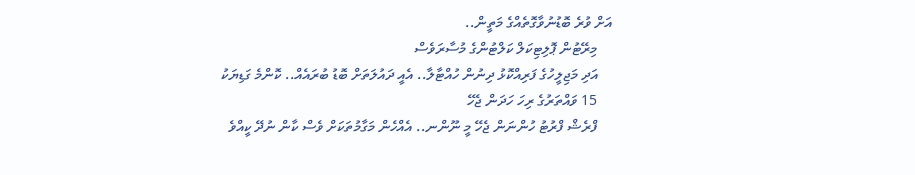އަށް ވުރެ ބޮޑުނުވާގޮތެއްގެ މަތީން..
    މިރޭޓުން ޕޮލިޓިކަލް ކަލްޓުންގެ މުސާރަވެސް
    އަދި މަޖިލީހުގެ ފަރިއްކޮޅު ދިނުން ހުއްޓާލާ.. އެއީ ދައުލަތަށް ބޮޑު ބުރައެއް.. ކޮންމެ ގަޑިޔަކު
    15 ވައްތަރުގެ ރިހަ ހަދަން ޖެހޭ
    ފްރެޝް ފްރުޓު ހުންނަން ޖެހޭ މީ ނޫންނ.. އެއްހެން މަގާމުތަކަށް ވެސް ކާން ނުދޭ ކީއްވެ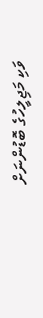ވަކި މަޖިލީހުގެ ބޮޑުންނަށް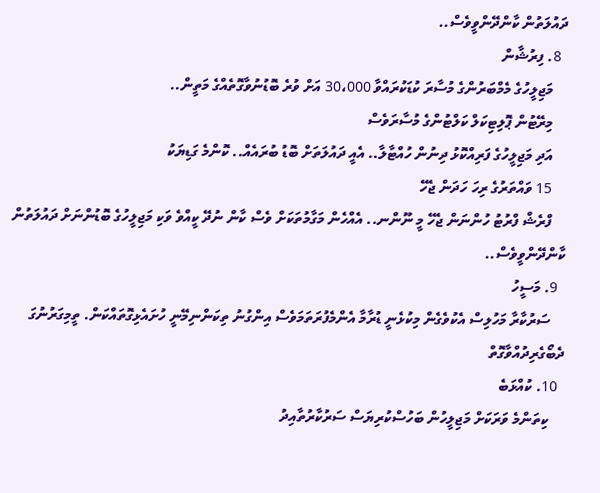ދައުލަތުން ކާންދޭންވީވެސް..
  8. ފިރުޝާން
    މަޖިލީހުގެ މެމްބަރުންގެ މުސާރަ ކުޑަކުރައްވާ 30،000 އަށް ވުރެ ބޮޑުނުވާގޮތެއްގެ މަތީން..
    މިރޭޓުން ޕޮލިޓިކަލް ކަލްޓުންގެ މުސާރަވެސް
    އަދި މަޖިލީހުގެ ފަރިއްކޮޅު ދިނުން ހުއްޓާލާ.. އެއީ ދައުލަތަށް ބޮޑު ބުރައެއް.. ކޮންމެ ގަޑިޔަކު
    15 ވައްތަރުގެ ރިހަ ހަދަން ޖެހޭ
    ފްރެޝް ފްރުޓު ހުންނަން ޖެހޭ މީ ނޫންނ.. އެއްހެން މަގާމުތަކަށް ވެސް ކާން ނުދޭ ކީއްވެ ވަކި މަޖިލީހުގެ ބޮޑުންނަށް ދައުލަތުން ކާންދޭންވީވެސް..
  9. މަސީހު
    ސަރުކާރާ މަހުލިސް އެކުވެގެން މިކުޅެނީ ޑުރާމާ އެންމެފުރަތަމަވެސް އިންގުނު ތިކަންނިމޭނީ ހުށައެޅިގޮތައްކަން. ތީމިގަރުނުގަ ދެބޯގެރިދުއްވާގޮތް
  10. ކުއްޅަބެ
    ކިތަންމެ ވަރަކަށް މަޖިލީހުން ބަހުސްކުރިޔަސް ސަރުކާރުތާއިދު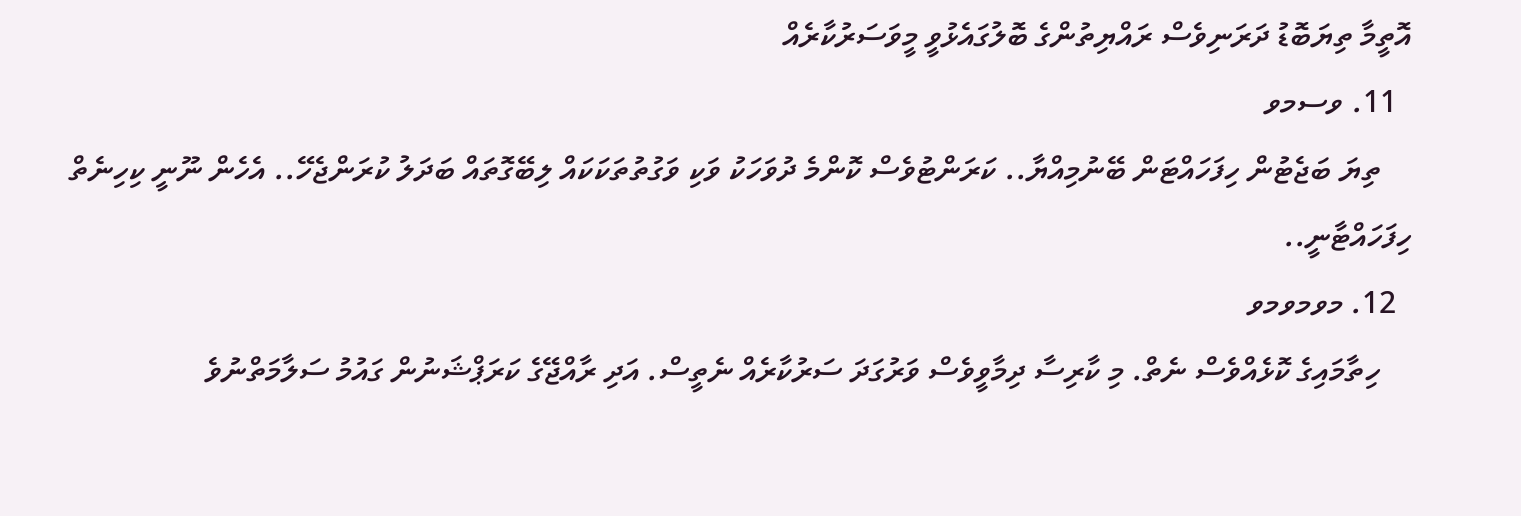އޮތީމާ ތިޔަބޮޑު ދަރަނިވެސް ރައްޔިތުންގެ ބޮލުގައެޅުވީ މީވަސަރުކާރެއް
  11. ވސމވ
    ތިޔަ ބަޖެޓުން ހިފަހައްޓަން ބޭނުމިއްޔާ.. ކަރަންޓުވެސް ކޮންމެ ދުވަހަކު ވަކި ވަގުތުތަކަކައް ލިބޭގޮތައް ބަދަލު ކުރަންޖެހޭ.. އެހެން ނޫނީ ކިހިނެތް ހިފަހައްޓާނީ..
  12. މވމވމވ
    ހިތާމައިގެ ކޮޅެއްވެސް ނެތް. މި ކާރިސާ ދިމާވީވެސް ވަރުގަދަ ސަރުކާރެއް ނެތީސް. އަދި ރާއްޖޭގެ ކަރަޕްޝަނުން ގައުމު ސަލާމަތްނުވެ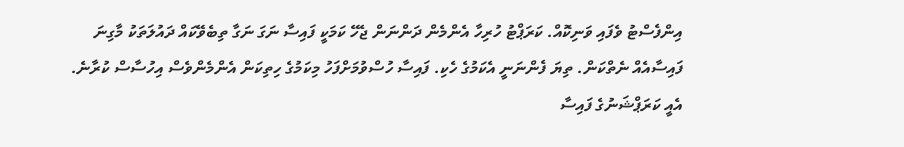އިންފެސްޓު ވެފައި ވަނިކޮއް. ކަރަޕްޓު ހުރިހާ އެންމެން ދަންނަން ޖެހޭ ކަމަކީ ފައިސާ ނަގަ ނަގާ ތިބެވޭކައް ދައުލަތަކު މާގިނަ ފައިސާއެއް ނެތްކަން. ތިޔަ ފެންނަނީ އެކަމުގެ ހެކި. ފައިސާ ހުސްވުމަށްފަހު މިކަމުގެ ހިތިކަން އެންމެންވެސް އިހުސާސް ކުރާނެ. އެއީ ކަރަޕްޝަނުގެ ފައިސާ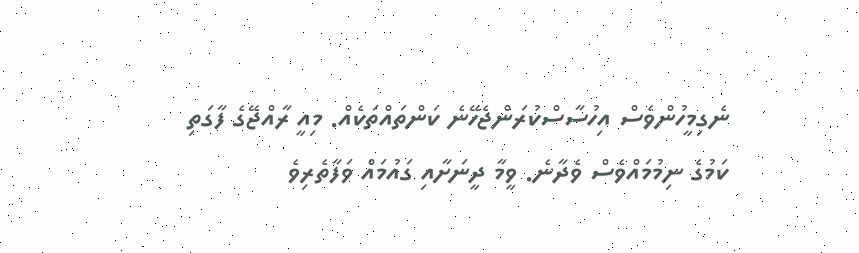ނެގިމީހުންވެސް އިހުސާސްކުރަންޖެހޭނެ ކަންތައްތަކެއް. މިއީ ރާއްޖޭގެ ފާގަތި ކަމުގެ ނިމުމައްވެސް ވެދާނެ. ވީމާ ދީނަށާއި ގައުމައް ވަފާތެރިވެ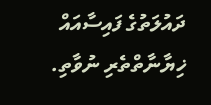ދައުލަތުގެ ފައިސާއައް ޚިޔާނާތްތެރި ނުވާތި.